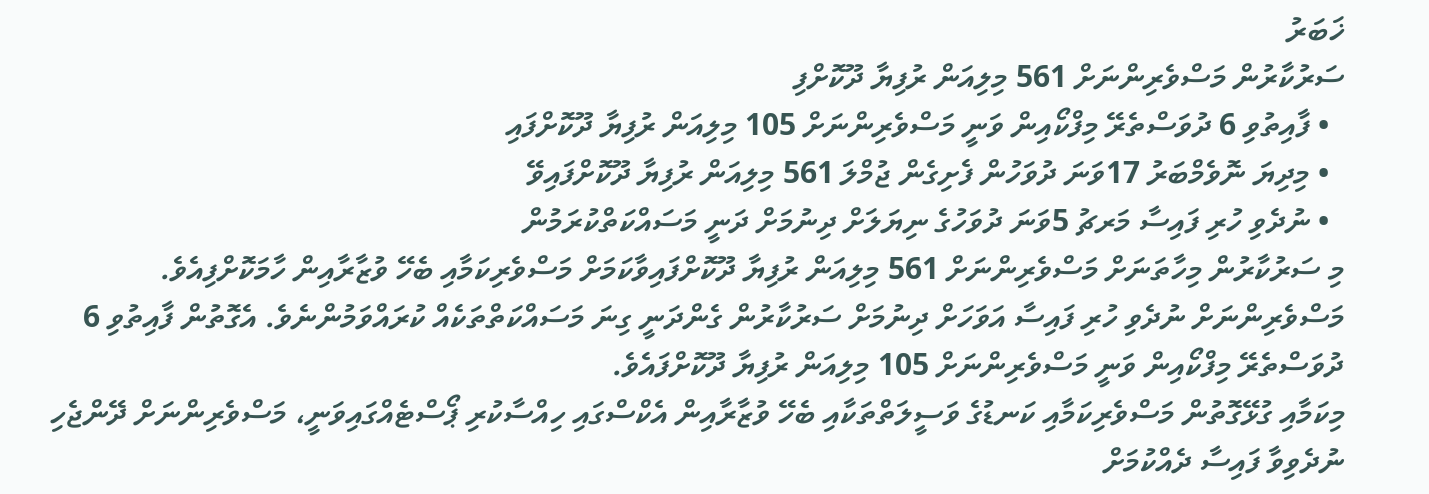ޚަބަރު
ސަރުކާރުން މަސްވެރިންނަށް 561 މިލިއަން ރުފިޔާ ދޫކޮށްފި
  • ފާއިތުވި 6 ދުވަސްތެރޭ މިފްކޯއިން ވަނީ މަސްވެރިންނަށް 105 މިލިއަން ރުފިޔާ ދޫކޮށްފައި
  • މިދިޔަ ނޮވެމްބަރު 17ވަނަ ދުވަހުން ފެށިގެން ޖުމްލަ 561 މިލިއަން ރުފިޔާ ދޫކޮށްފައިވޭ
  • ނުދެވި ހުރި ފައިސާ މަރޗު 5ވަނަ ދުވަހުގެ ނިޔަލަށް ދިނުމަށް ދަނީ މަސައްކަތްކުރަމުން
މި ސަރުކާރުން މިހާތަނަށް މަސްވެރިންނަށް 561 މިލިއަން ރުފިޔާ ދޫކޮށްފައިވާކަމަށް މަސްވެރިކަމާއި ބެހޭ ވުޒާރާއިން ހާމަކޮށްފިއެވެ.
މަސްވެރިންނަށް ނުދެވި ހުރި ފައިސާ އަވަހަށް ދިނުމަށް ސަރުކާރުން ގެންދަނީ ގިނަ މަސައްކަތްތަކެއް ކުރައްވަމުންނެވެ. އެގޮތުން ފާއިތުވި 6 ދުވަސްތެރޭ މިފްކޯއިން ވަނީ މަސްވެރިންނަށް 105 މިލިއަން ރުފިޔާ ދޫކޮށްފައެވެ.
މިކަމާއި ގުޅޭގޮތުން މަސްވެރިކަމާއި ކަނޑުގެ ވަސީލަތްތަކާއި ބެހޭ ވުޒާރާއިން އެކްސްގައި ހިއްސާކުރި ޕޯސްޓެއްގައިވަނީ، މަސްވެރިންނަށް ދޭންޖެހި ނުދެވިވާ ފައިސާ ދެއްކުމަށް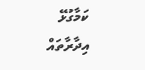ކަމާގުޅޭ އިދާރާތައް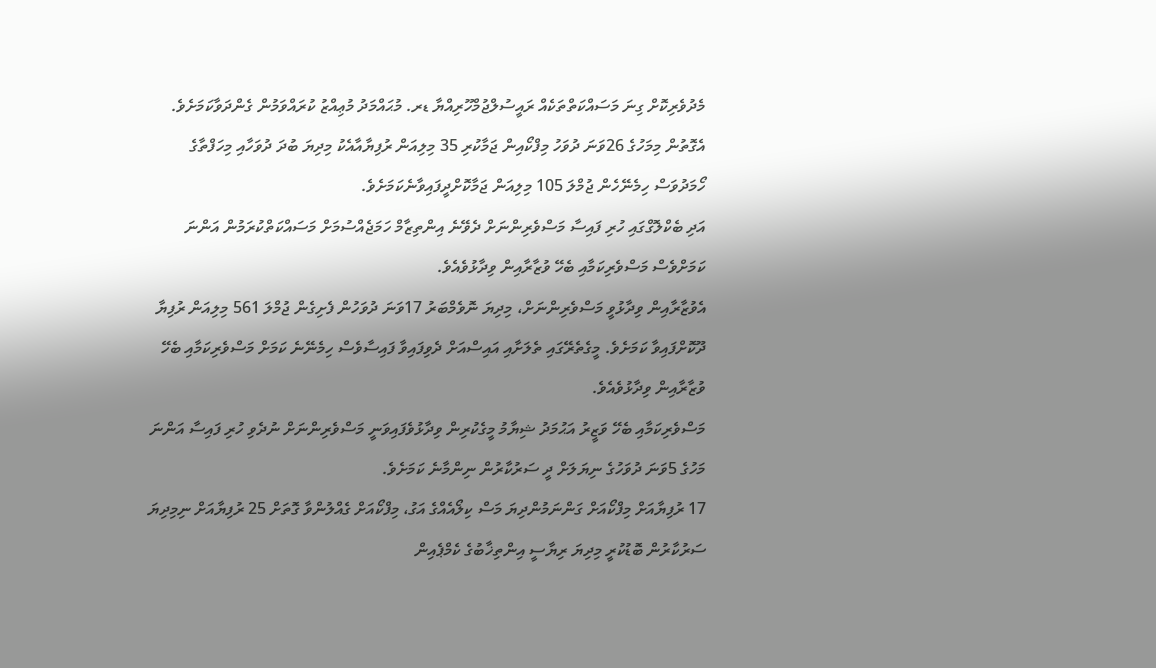މެދުވެރިކޮށް ގިނަ މަސައްކަތްތަކެއް ރައީސުލްޖުމްހޫރިއްޔާ ޑރ. މުޙައްމަދު މުޢިއްޒު ކުރައްވަމުން ގެންދަވާކަމަށެވެ.
އެގޮތުން މިމަހުގެ 26ވަނަ ދުވަހު މިފްކޯއިން ޖަމާކުރި 35 މިލިއަން ރުފިޔާއާއެކު މިދިޔަ ބުދަ ދުވަހާއި މިހަފްތާގެ ހޯމަދުވަސް ހިމެނޭހެން ޖުމްލަ 105 މިލިއަން ޖަމާކޮށްދީފައިވާނެކަމަށެވެ.
އަދި ބެކްލޮގްގައި ހުރި ފައިސާ މަސްވެރިންނަށް ދެވޭނެ އިންތިޒާމް ހަމަޖެއްސުމަށް މަސައްކަތްކުރަމުން އަންނަ ކަމަށްވެސް މަސްވެރިކަމާއި ބެހޭ ވުޒާރާއިން ވިދާޅުވެއެވެ.
އެވުޒާރާއިން ވިދާޅުވީ މަސްވެރިންނަށް، މިދިޔަ ނޮވެމްބަރު 17ވަނަ ދުވަހުން ފެށިގެން ޖުމްލަ 561 މިލިއަން ރުފިޔާ ދޫކޮށްފައިވާ ކަމަށެވެ. މީގެތެރޭގައި ތެލަށާއި އައިސްއަށް ދެވިފައިވާ ފައިސާވެސް ހިމެނޭނެ ކަމަށް މަސްވެރިކަމާއި ބެހޭ ވުޒާރާއިން ވިދާޅުވެއެވެ.
މަސްވެރިކަމާއި ބެހޭ ވަޒީރު އަޙުމަދު ޝިޔާމު މީގެކުރިން ވިދާޅުވެފައިވަނީ މަސްވެރިންނަށް ނުދެވި ހުރި ފައިސާ އަންނަ މަހުގެ 5ވަނަ ދުވަހުގެ ނިޔަލަށް ދީ ސަރުކާރުން ނިންމާނެ ކަމަށެވެ.
17 ރުފިޔާއަށް މިފްކޯއަށް ގަންނަމުންދިޔަ މަސް ކިލޯއެއްގެ އަގު، މިފްކޯއަށް ގެއްލުންވާ ގޮތަށް 25 ރުފިޔާއަށް ނިމިދިޔަ ސަރުކާރުން ބޮޑުކުރީ މިދިޔަ ރިޔާސީ އިންތިޚާބުގެ ކެމްޕެއިން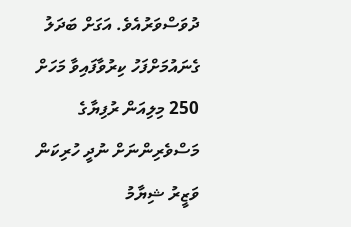ދުވަސްވަރުއެވެ. އަގަށް ބަދަލު ގެނައުމަށްފަހު ކިރުވާފައިވާ މަހަށް 250 މިލިއަން ރުފިޔާގެ މަސްވެރިންނަށް ނުދީ ހުރިކަން ވަޒީރު ޝިޔާމު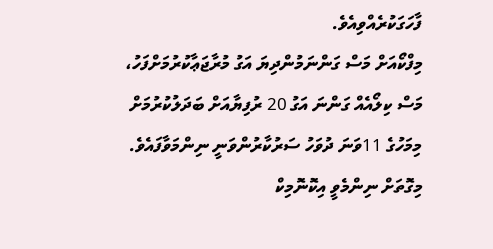ފާހަގަކުރެއްވިއެވެ.
މިފްކޯއަށް މަސް ގަންނަމުންދިޔަ އަގު މުރާޖަޢާކުރުމަށްފަހު، މަސް ކިލޯއެއް ގަންނަ އަގު 20 ރުފިޔާއަށް ބަދަލުކުރުމަށް މިމަހުގެ 11ވަނަ ދުވަހު ސަރުކާރުންވަނީ ނިންމަވާފައެވެ. މިގޮތަށް ނިންމެވީ އިކޮނޮމިކް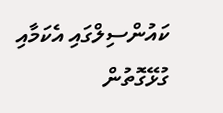ކައުންސިލްގައި އެކަމާއި ގުޅޭގޮތުން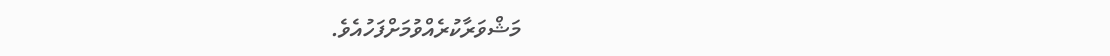މަޝްވަރާކުރެއްވުމަށްފަހުއެވެ.